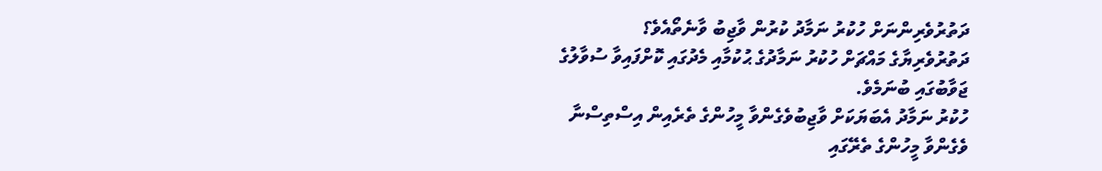ދަތުރުވެރިންނަށް ހުކުރު ނަމާދު ކުރުން ވާޖިބު ވާނެތޯއެވެ؟
ދަތުރުވެރިޔާގެ މައްޗަށް ހުކުރު ނަމާދުގެ ޙުކުމާއި މެދުގައި ކޮށްފައިވާ ސުވާލުގެ ޖަވާބުގައި ބުނަމެވެ.
ހުކުރު ނަމާދު އެބަޔަކަށް ވާޖިބުވެގެންވާ މީހުންގެ ތެރެއިން އިސްތިސްނާ ވެގެންވާ މީހުންގެ ތެރޭގައި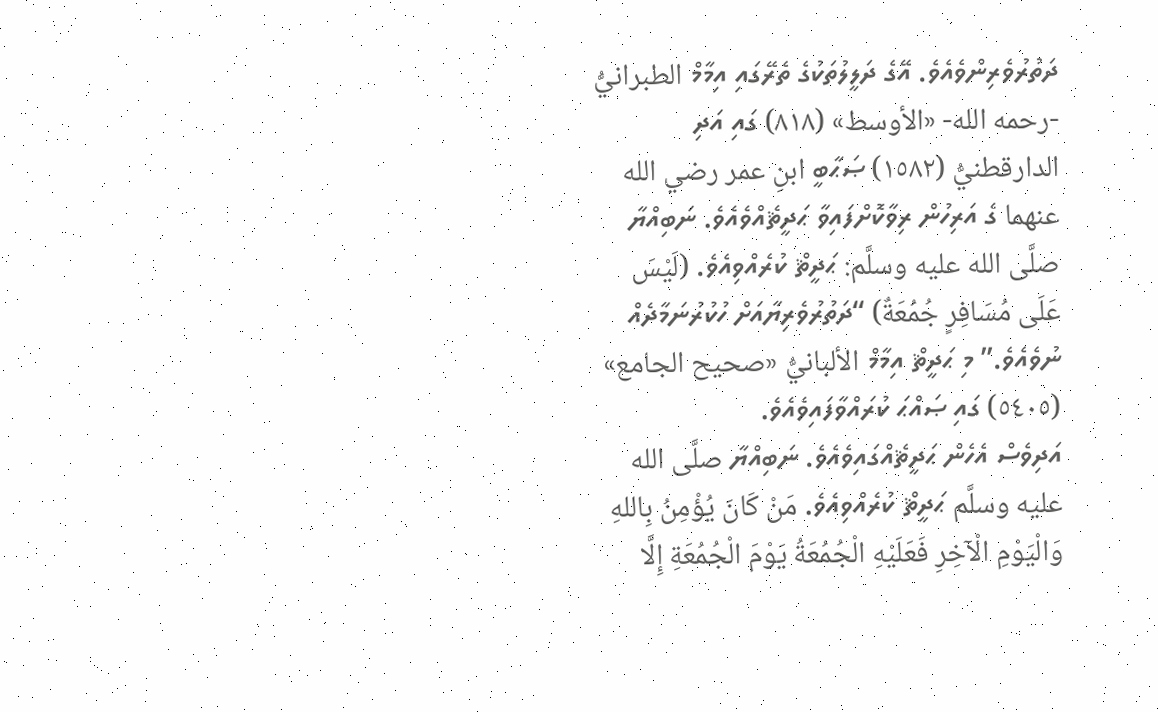ދަތުރުވެރިންވެއެވެ. އޭގެ ދަލީލުތަކުގެ ތެރޭގައި އިމާމް الطبرانيُّ -رحمه الله- «الأوسط» (٨١٨) ގައި އަދި الدارقطنيُّ (١٥٨٢) ޞަޙާބީ ابنِ عمر رضي الله عنهما ގެ އަރިހުން ރިވާކޮށްފައިވާ ޙަދީޘެއްވެއެވެ. ނަބިއްޔާ صلَّى الله عليه وسلَّم: ޙަދީޘް ކުރެއްވިއެވެ. (لَيْسَ عَلَى مُسَافِرٍ جُمُعَةٌ) “ދަތުރުވެރިޔާއަށް ހުކުރުނަމާދެއް ނުވެއެވެ.” މި ޙަދީޘް އިމާމް الألبانيُّ «صحيح الجامع» (٥٤٠٥) ގައި ޞައްޙަ ކުރައްވާފައިވެއެވެ.
އަދިވެސް އެހެން ޙަދީޘެއްގައިވެއެވެ. ނަބިއްޔާ صلَّى الله عليه وسلَّم ޙަދީޘް ކުރެއްވިއެވެ. مَنْ كَانَ يُؤْمِنُ بِاللهِ وَالْيَوْمِ الْآخِرِ فَعَلَيْهِ الْجُمُعَةُ يَوْمَ الْجُمُعَةِ إِلَّا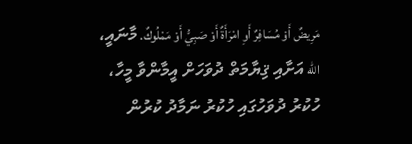مَرِيضٌ أَوْ مُسَافِرٌ أَوِ امْرَأَةٌ أَوْ صَبِيُّ أَوْ مَمْلُوكٌ. މާނައީ، الله އަށާއި ޤިޔާމަތް ދުވަހަށް އީމާންވާ މީހާ، ހުކުރު ދުވަހުގައި ހުކުރު ނަމާދު ކުރުން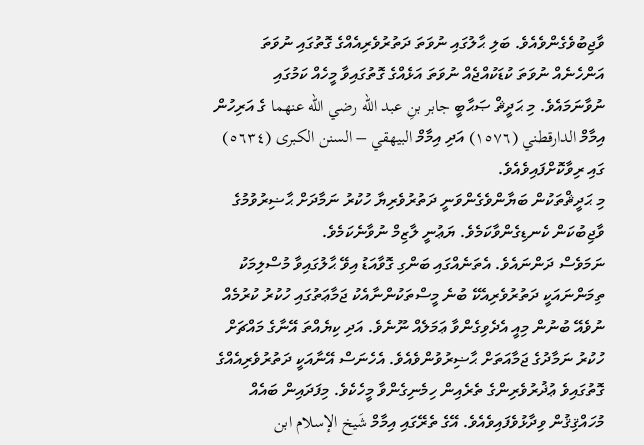ވާޖިބުވެގެންވެއެވެ. ބަލި ޙާލުގައި ނުވަތަ ދަތުރުވެރިއެއްގެ ގޮތުގައި ނުވަތަ އަންހެނެއް ނުވަތަ ކުޑަކުއްޖެއް ނުވަތަ އަޅެއްގެ ގޮތުގައިވާ މީހެއް ކަމުގައި ނުވާނަމައެވެ. މި ޙަދީޘް ޞަޙާބީ جابر بنِ عبد الله رضي الله عنهما ގެ އަރިހުން އިމާމް الدارقطني (١٥٧٦) އަދި އިމާމް البيهقي – السنن الكبرى (٥٦٣٤) ގައި ރިވާކޮށްފައިވެއެވެ.
މި ޙަދީޘްތަކުން ބަޔާންވެގެންވަނީ ދަތުރުވެރިޔާ ހުކުރު ނަމާދަށް ޙާޟިރުވުމުގެ ވާޖިބުކަން ކެނޑިގެންވާކަމެވެ. ޔަޢުނީ ލާޒިމް ނުވާނެކަމެވެ.
ނަމަވެސް ދަންނައެވެ. އެތަނެއްގައި ބަންގި ގޮވާއަޑު އިވޭ ޙާލުގައިވާ މުސްލިމަކު ތިމަންނައަކީ ދަތުރުވެރިއެކޭ ބުނެ މީސްތަކުންނާއެކު ޖަމާޢަތުގައި ހުކުރު ކުރުމެއް ނުވެއޭ ބުނުން މިއީ އެދެވިގެންވާ ޢަމަލެއް ނޫނެވެ. އަދި ކިޔެއްތަ އޭނާގެ މައްޗަށް ހުކުރު ނަމާދުގެ ޖަމާއަތަށް ޙާޟިރުވުންވެއެވެ. އެހެނަސް އޭނާއަކީ ދަތުރުވެރިއެއްގެ ގޮތުގައިވެ ޢުޛުރުވެރިންގެ ތެރެއިން ހިމެނިގެންވާ މީހެކެވެ. މިފަދައިން ބައެއް މުހައްޤިޤުން ވިދާޅުވެފައިވެއެވެ. އޭގެ ތެރޭގައި އިމާމް شَيخ الإسلام ابن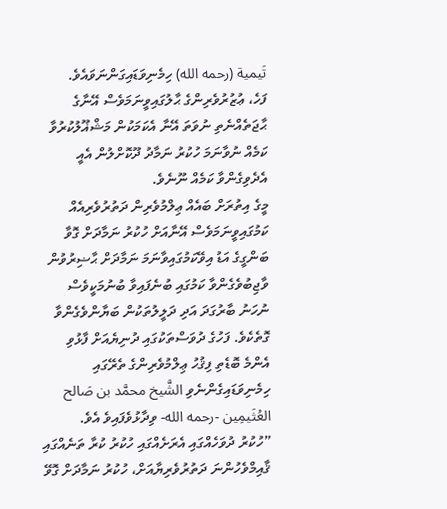تَيمية (رحمه الله) ހިމެނިވަޑައިގަންނަވައެވެ.
ފަހެ، ޢުޒުރުވެރިންގެ ޙާލުގައިވީނަމަވެސް އޭނާގެ ޙާޖަތެއްނެތި ނުވަތަ އޭނާ އެކަމަކުން މަޝްޣޫލުކުރުވާ ކަމެއް ނުވާނަމަ ހުކުރު ނަމާދު ދޫކޮށްލުން އެއީ އެދެވިގެންވާ ކަމެއް ނޫނެވެ.
މީގެ އިތުރަށް ބައެއް ޢިލްމުވެރިން ދަތުރުވެރިއެއް ކަމުގައިވީނަމަވެސް އޭނާއަށް ހުކުރު ނަމާދަށް ގޮވާ ބަންގީގެ އަޑު އިވޭކަމުގައިވާނަމަ ނަމާދަށް ޙާޟިރުވުން ވާޖިބުވެގެންވާ ކަމުގައި ބުނެފައިވާ ބުނުމަކީވެސް ނުހަނު ބާރުގަދަ އަދި ދަލީލުތަކުން ބަޔާންވެގެންވާ ގޮތެކެވެ. ފަހުގެ ދުވަސްތަކުގައި ދުނިޔެއަށް ފާޅުވި އެންމެ ބޮޑެތި ފިޤުހު ޢިލްމުވެރިންގެ ތެރޭގައި ހިމެނިވަޑައިގެންނެވި الشَّيخ محمَّد بن صَالح العُثَيمِين -رحمه الله- ވިދާޅުވެފައިވެ އެވެ.
”ހުކުރު ދުވަހެއްގައި އެރަށެއްގައި ހުކުރު ކުރާ ތަނެއްގައި ޤާއިމްވެހުންނަ ދަތުރުވެރިޔާއަށް، ހުކުރު ނަމާދަށް ގޮވޭ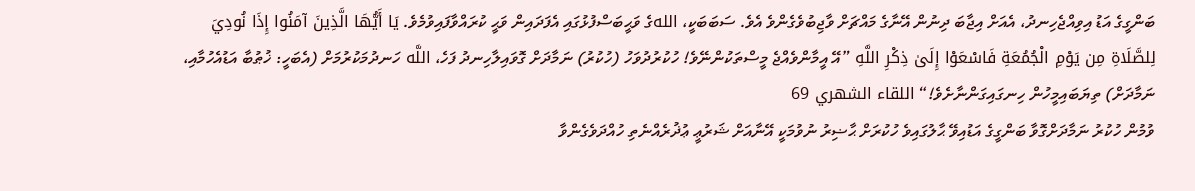ބަންގީގެ އަޑު އިވިއްޖެހިނދު، އެއަށް އިޖާބަ ދިނުން އޭނާގެ މައްޗަށް ވާޖިބުވެގެންވެ އެވެ. ސަބަބަކީ، اللهގެ ވަޙީބަސްފުޅުގައި އެފަދައިން ވަޙީ ކުރައްވާފައިވުމެވެ. يَا أَيُّهَا الَّذِينَ آمَنُوا إِذَا نُودِيَ لِلصَّلَاةِ مِن يَوْمِ الْجُمُعَةِ فَاسْعَوْا إِلَىٰ ذِكْرِ اللَّهِ ”އޭ އީމާންވެއްޖެ މީސްތަކުންނޭވެ! ހުކުރުދުވަހު (ހުކުރު) ނަމާދަށް ގޮވައިލާހިނދު ފަހެ، اللَّه ހަނދުމަކުރުމަށް (އެބަހީ: ޚުޠުބާ އަޑުއެހުމާއި، ނަމާދަށް) ތިޔަބައިމީހުން ހިނގައިގަންނާށެވެ!“ اللقاء الشهري 69
ވުމުން ހުކުރު ނަމާދަށްގޮވާ ބަންގީގެ އަޑުއިވޭ ޙާލުގައިވެ ހުކުރަށް ޙާޟިރު ނުވުމަކީ އޭނާއަށް ޝަރުޢީ ޢުޛުރެއްނެތި ހުއްދަވެގެންވާ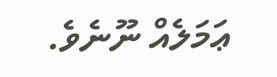ޢަމަލެއް ނޫނެވެ.